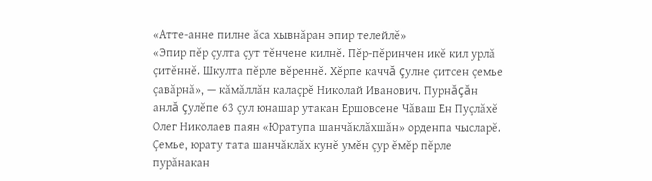«Атте-анне пилне ăса хывнăран эпир телейлĕ»
«Эпир пĕр çулта çут тĕнчене килнĕ. Пĕр-пĕринчен икĕ кил урлă çитĕннĕ. Шкулта пĕрле вĕреннĕ. Хĕрпе каччă çулне çитсен çемье çавăрнă», — кăмăллăн калаçрĕ Николай Иванович. Пурнăçăн анлă çулĕпе 63 çул юнашар утакан Ершовсене Чăваш Ен Пуçлăхĕ Олег Николаев паян «Юратупа шанчăклăхшăн» орденпа чысларĕ.
Çемье, юрату тата шанчăклăх кунĕ умĕн çур ĕмĕр пĕрле пурăнакан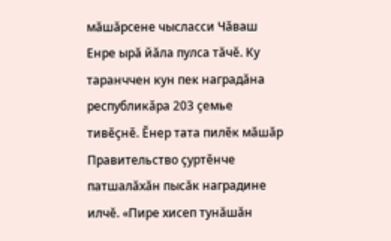мăшăрсене чысласси Чăваш Енре ырă йăла пулса тăчĕ. Ку таранччен кун пек наградăна республикăра 203 çемье тивĕçнĕ. Ĕнер тата пилĕк мăшăр Правительство çуртĕнче патшалăхăн пысăк наградине илчĕ. «Пире хисеп тунăшăн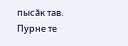пысăк тав. Пурне те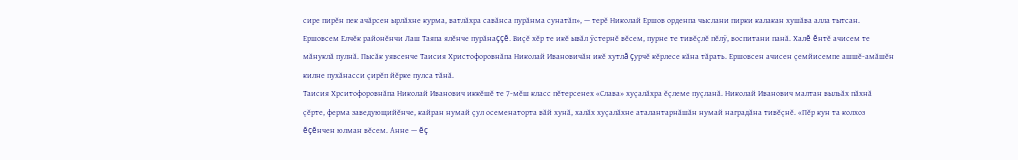сире пирĕн пек ачăрсен ырлăхне курма, ватлăхра савăнса пурăнма сунатăп», — терĕ Николай Ершов орденпа чыслани пирки калакан хушăва алла тытсан.
Ершовсем Елчĕк районĕнчи Лаш Таяпа ялĕнче пурăнаççĕ. Виçĕ хĕр те икĕ ывăл ÿстернĕ вĕсем, пурне те тивĕçлĕ пĕлÿ, воспитани панă. Халĕ ĕнтĕ ачисем те мăнуклă пулнă. Пысăк уявсенче Таисия Христофоровнăпа Николай Ивановичăн икĕ хутлă çурчĕ кĕрлесе кăна тăрать. Ершовсен ачисен çемйисемпе ашшĕ-амăшĕн килне пухăнасси çирĕп йĕрке пулса тăнă.
Таисия Хрситофоровнăпа Николай Иванович иккĕшĕ те 7-мĕш класс пĕтерсенех «Слава» хуçалăхра ĕçлеме пуçланă. Николай Иванович малтан выльăх пăхнă çĕрте, ферма заведующийĕнче, кайран нумай çул осеменаторта вăй хунă, халăх хуçалăхне аталантарнăшăн нумай наградăна тивĕçнĕ. «Пĕр кун та колхоз ĕçĕнчен юлман вĕсем. Анне — ĕç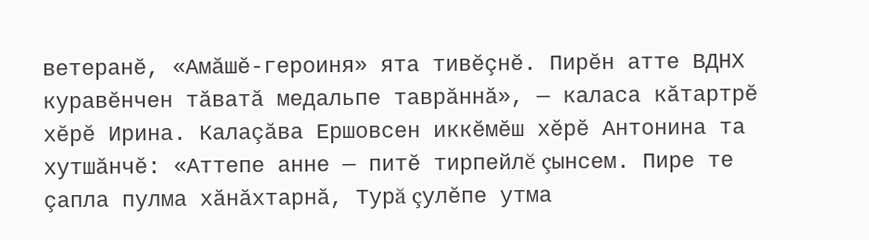ветеранĕ, «Амăшĕ-героиня» ята тивĕçнĕ. Пирĕн атте ВДНХ куравĕнчен тăватă медальпе таврăннă», — каласа кăтартрĕ хĕрĕ Ирина. Калаçăва Ершовсен иккĕмĕш хĕрĕ Антонина та хутшăнчĕ: «Аттепе анне — питĕ тирпейлĕ çынсем. Пире те çапла пулма хăнăхтарнă, Турă çулĕпе утма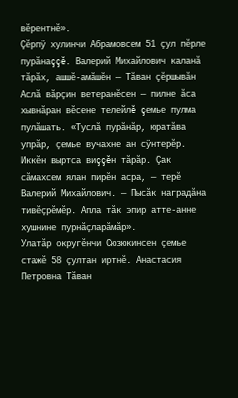вĕрентнĕ».
Çĕрпÿ хулинчи Абрамовсем 51 çул пĕрле пурăнаççĕ. Валерий Михайлович каланă тăрăх, ашшĕ-амăшĕн — Тăван çĕршывăн Аслă вăрçин ветеранĕсен — пилне ăса хывнăран вĕсене телейлĕ çемье пулма пулăшать. «Туслă пурăнăр, юратăва упрăр, çемье вучахне ан сÿнтерĕр. Иккĕн выртса виççĕн тăрăр. Çак сăмахсем ялан пирĕн асра, — терĕ Валерий Михайлович. — Пысăк наградăна тивĕçрĕмĕр. Апла тăк эпир атте-анне хушнине пурнăçларăмăр».
Улатăр округĕнчи Сюзюкинсен çемье стажĕ 58 çултан иртнĕ. Анастасия Петровна Тăван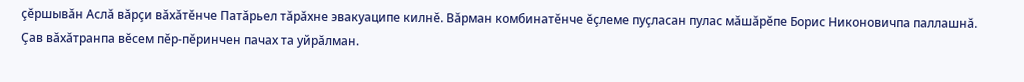çĕршывăн Аслă вăрçи вăхăтĕнче Патăрьел тăрăхне эвакуаципе килнĕ. Вăрман комбинатĕнче ĕçлеме пуçласан пулас мăшăрĕпе Борис Никоновичпа паллашнă. Çав вăхăтранпа вĕсем пĕр-пĕринчен пачах та уйрăлман.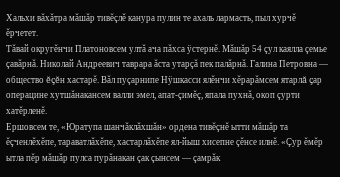Хальхи вăхăтра мăшăр тивĕçлĕ канура пулин те ахаль лармасть, пыл хурчĕ ĕрчетет.
Тăвай округĕнчи Платоновсем ултă ача пăхса ÿстернĕ. Мăшăр 54 çул каялла çемье çавăрнă. Николай Андреевич таврара ăста утарçă пек палăрнă. Галина Петровна — общество ĕçĕн хастарĕ. Вăл пуçарнипе Нÿшкасси ялĕнчи хĕрарăмсем ятарлă çар операцине хутшăнакансем валли эмел, апат-çимĕç, япала пухнă, окоп çурти хатĕрленĕ.
Ершовсем те, «Юратупа шанчăклăхшăн» ордена тивĕçнĕ ытти мăшăр та ĕçченлĕхĕпе, тараватлăхĕпе, хастарлăхĕпе ял-йыш хисепне çĕнсе илнĕ. «Çур ĕмĕр ытла пĕр мăшăр пулса пурăнакан çак çынсем — çамрăк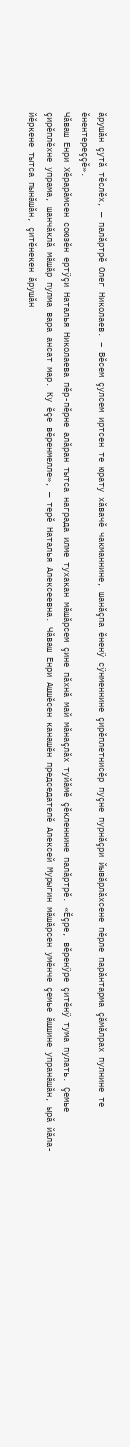ăрушăн çутă тĕслĕх, — палăртрĕ Олег Николаев. – Вĕсем çулсем иртсен те юрату хăвачĕ чакманнине, шанăçпа ĕненÿ сÿнменнине çирĕплетнисĕр пуçне пурнăçри йывăрлăхсене пĕрле парăнтарма çăмăлрах пулнине те ĕнентереççĕ».
Чăваш Енри Хĕрарăмсен союзĕн ертÿçи Наталья Николаева пĕр-пĕрне алăран тытса награда илме тухакан мăшăрсем çине пăхнă май мăнаçлăх туйăмĕ çĕкленнине палăртрĕ. «Ĕçре, вĕренÿре çитĕнÿ тума пулать. Çемье çирĕплĕхне упрама, шанчăклă мăшăр пулма вара ансат мар. Ку ĕçе вĕренмелле», — терĕ Наталья Алексеевна. Чăваш Енри Ашшĕсен канашĕн председателĕ Алексей Мурыгин мăшăрсен умĕнче çемье ăшшине упранăшăн, ырă йăла-йĕркене тытса пынăшăн, çитĕнекен ăрушăн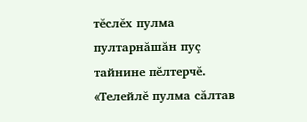тĕслĕх пулма пултарнăшăн пуç тайнине пĕлтерчĕ. «Телейлĕ пулма сăлтав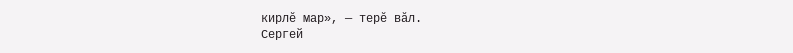кирлĕ мар», — терĕ вăл.
Сергей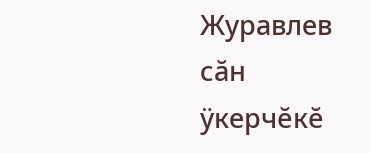Журавлев сăн ÿкерчĕкĕ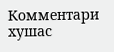Комментари хушас